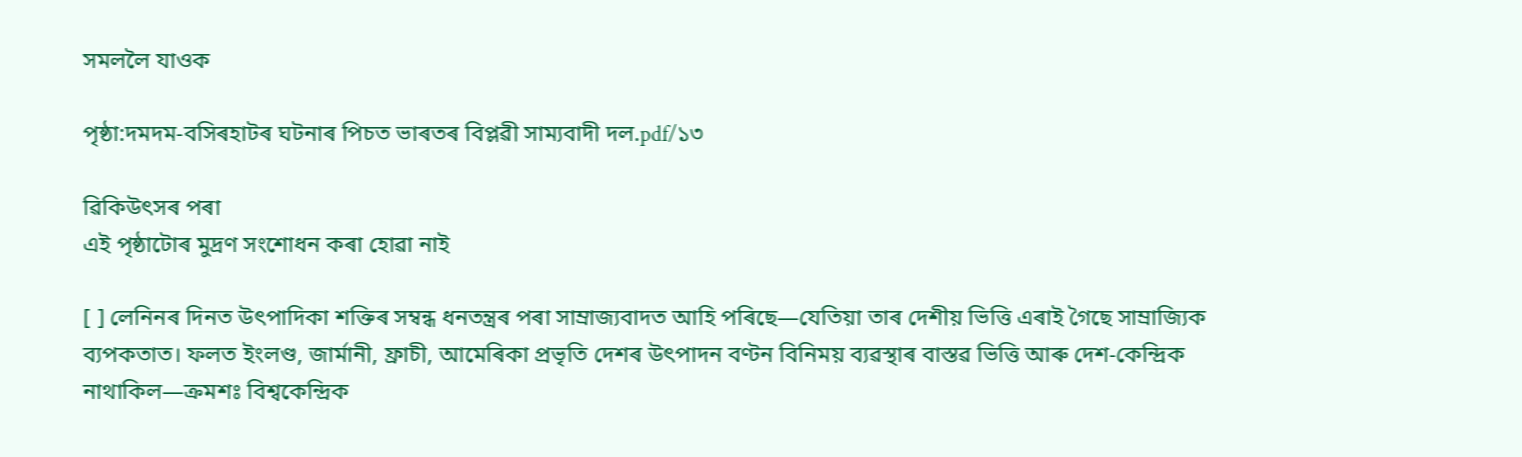সমললৈ যাওক

পৃষ্ঠা:দমদম-বসিৰহাটৰ ঘটনাৰ পিচত ভাৰতৰ বিপ্লৱী সাম্যবাদী দল.pdf/১৩

ৱিকিউৎসৰ পৰা
এই পৃষ্ঠাটোৰ মুদ্ৰণ সংশোধন কৰা হোৱা নাই

[ ] লেনিনৰ দিনত উৎপাদিকা শক্তিৰ সম্বন্ধ ধনতন্ত্ৰৰ পৰা সাম্ৰাজ্যবাদত আহি পৰিছে—যেতিয়া তাৰ দেশীয় ভিত্তি এৰাই গৈছে সাম্ৰাজ্যিক ব্যপকতাত। ফলত ইংলণ্ড, জাৰ্মানী, ফ্ৰাচী, আমেৰিকা প্ৰভৃতি দেশৰ উৎপাদন বণ্টন বিনিময় ব্যৱস্থাৰ বাস্তৱ ভিত্তি আৰু দেশ-কেন্দ্ৰিক নাথাকিল—ক্ৰমশঃ বিশ্বকেন্দ্ৰিক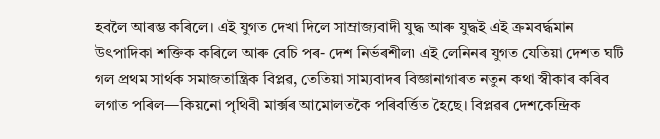হবলৈ আৰম্ভ কৰিলে। এই যুগত দেখা দিলে সাম্ৰাজ্যবাদী যুদ্ধ আৰু যুদ্ধই এই ক্ৰমবৰ্দ্ধমান উৎপাদিকা শক্তিক কৰিলে আৰু বেচি পৰ- দেশ নিৰ্ভৰশীল৷ এই লেনিনৰ যুগত যেতিয়া দেশত ঘটি গল প্ৰথম সাৰ্থক সমাজতান্ত্ৰিক বিপ্লৱ, তেতিয়া সাম্যবাদৰ বিজ্ঞানাগাৰত নতুন কথা স্বীকাৰ কৰিব লগাত পৰিল—কিয়নো পৃথিবী মাৰ্ক্সৰ আমোলতকৈ পৰিবৰ্ত্তিত হৈছে। বিপ্লৱৰ দেশকেন্দ্ৰিক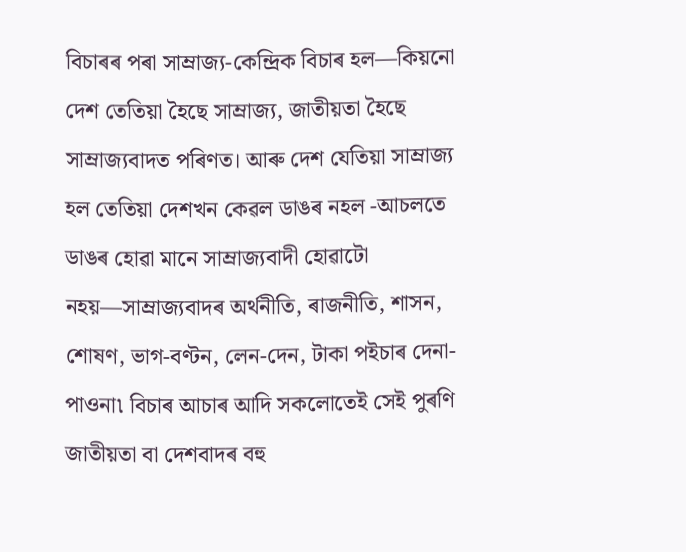বিচাৰৰ পৰা সাম্ৰাজ্য-কেন্দ্ৰিক বিচাৰ হল—কিয়নো দেশ তেতিয়া হৈছে সাম্ৰাজ্য, জাতীয়তা হৈছে সাম্ৰাজ্যবাদত পৰিণত। আৰু দেশ যেতিয়া সাম্ৰাজ্য হল তেতিয়া দেশখন কেৱল ডাঙৰ নহল -আচলতে ডাঙৰ হোৱা মানে সাম্ৰাজ্যবাদী হোৱাটো নহয়—সাম্ৰাজ্যবাদৰ অৰ্থনীতি, ৰাজনীতি, শাসন, শোষণ, ভাগ-বণ্টন, লেন-দেন, টাকা পইচাৰ দেনা-পাওনা৷ বিচাৰ আচাৰ আদি সকলোতেই সেই পুৰণি জাতীয়তা বা দেশবাদৰ বহু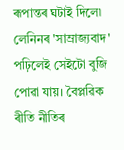ৰূপান্তৰ ঘটাই দিলে৷ লেনিনৰ 'সাম্ৰাজ্যবাদ' পঢ়িলেই সেইটো বুজি পোৱা যায়। বৈপ্লৱিক ৰীতি নীতিৰ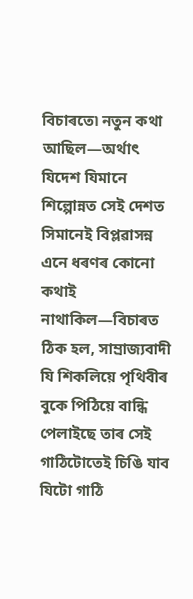বিচাৰতে৷ নতুন কথা আছিল—অৰ্থাৎ যিদেশ যিমানে শিল্পোন্নত সেই দেশত সিমানেই বিপ্লৱাসন্ন এনে ধৰণৰ কোনো কথাই নাথাকিল—বিচাৰত ঠিক হল, সাম্ৰাজ্যবাদী যি শিকলিয়ে পৃথিবীৰ বুকে পিঠিয়ে বান্ধি পেলাইছে তাৰ সেই গাঠিটোতেই চিঙি যাব যিটো গাঠি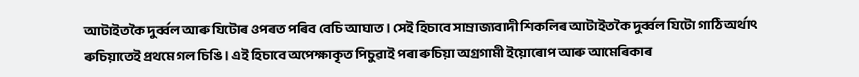আটাইতকৈ দুৰ্ব্বল আৰু যিটোৰ ওপৰত পৰিব বেচি আঘাত। সেই হিচাবে সাম্ৰাজ্যবাদী শিকলিৰ আটাইতকৈ দুৰ্ব্বল যিটো গাঠি অৰ্থাৎ ৰুচিয়াতেই প্ৰথমে গল চিঙি। এই হিচাবে অপেক্ষাকৃত পিচুৱাই পৰা ৰুচিয়া অগ্ৰগামী ইয়োৰোপ আৰু আমেৰিকাৰ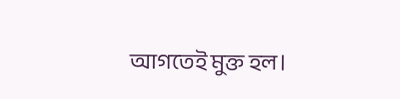আগতেই মুক্ত হল।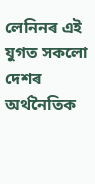লেনিনৰ এই যুগত সকলো দেশৰ অৰ্থনৈতিক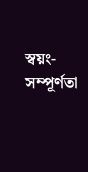স্বয়ং-সম্পূৰ্ণতা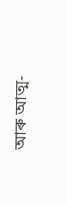আৰু আত্ম-